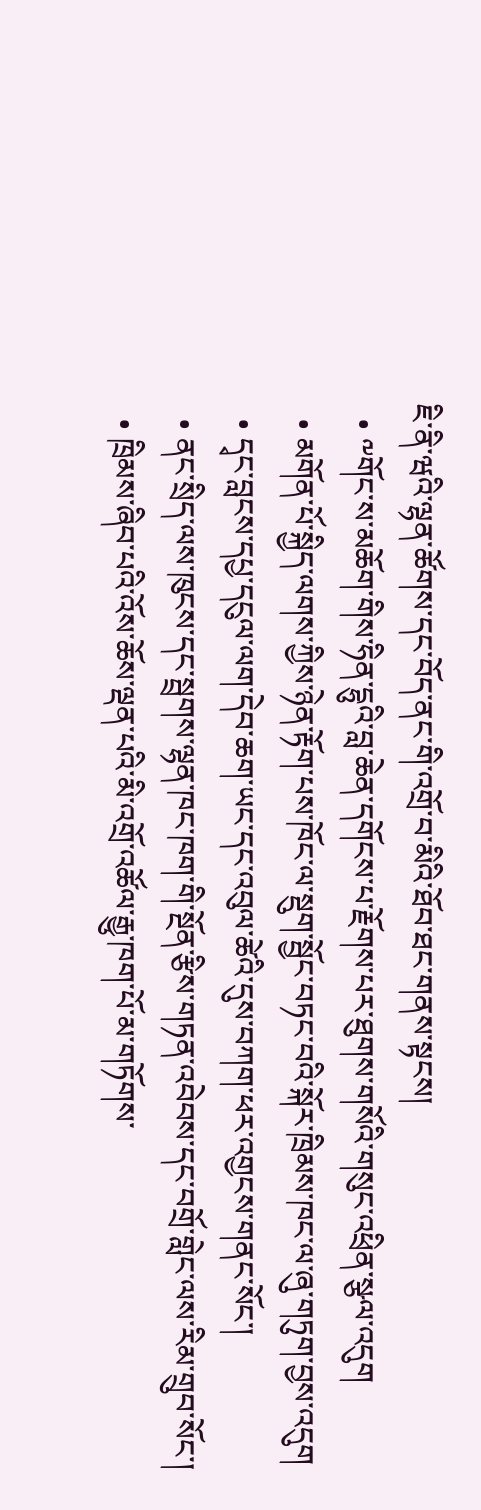ཇི་ནི་ཝའི་ལྷན་ཚོགས་དང་བོད་ནང་གི་འགྲོ་བ་མིའི་ཐོབ་ཐང་གནས་སྟངས།
  • ༸གོང་ས་མཆོག་གིས་ཧིན་དྷུའི་བླ་ཆེན་དགོངས་པ་རྗོགས་པར་ཐུགས་གསོའི་གསུང་འཕྲིན་སྩལ་འདུག
  • མགོན་པོ་སྐྱིད་ལགས་ཀྱིས་ཉེན་རྟོག་པས་ཁོང་ལ་སྡུག་སྦྱོང་བཏང་བའི་སྐོར་ཁྲིམས་ཁང་ལ་ཞུ་གཏུག་བྱས་འདུག
  • དྭང་བླངས་དཔྱ་དངུལ་ལག་དེབ་ཆག་ཡང་དང་འབུལ་ཚེའི་དུས་བཀག་ཕར་འགྱངས་གནང་སོང་།
  • ནང་སྲིད་ལས་ཁུངས་དང་སྦྲགས་ལྷན་ཁང་ཁག་གི་སྔོན་རྩིས་གཏན་འབེབས་དང་བགྲོ་གླེང་ལས་རིམ་གྲུབ་སོང་།
  • ཁྲིམས་ཞིབ་པའི་འོས་ཆོས་ལྡན་པའི་མི་འགྲོ་འཚོལ་རྒྱུ་ཁག་པོ་མ་གཏོགས་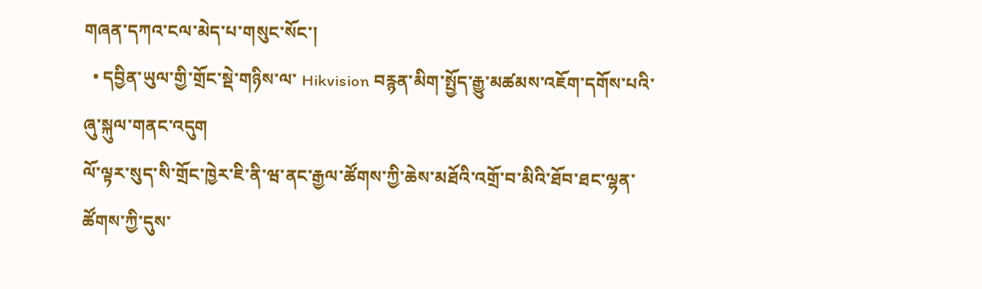གཞན་དཀའ་ངལ་མེད་པ་གསུང་སོང་།
  • དབྱིན་ཡུལ་གྱི་གྲོང་སྡེ་གཉིས་ལ་ Hikvision བརྙན་མིག་སྤྱོད་རྒྱུ་མཚམས་འཇོག་དགོས་པའི་ཞུ་སྐུལ་གནང་འདུག
ལོ་ལྟར་སུད་སི་གྲོང་ཁྱེར་ཇི་ནི་ཝ་ནང་རྒྱལ་ཚོགས་ཀྱི་ཆེས་མཐོའི་འགྲོ་བ་མིའི་ཐོབ་ཐང་ལྷན་ཚོགས་ཀྱི་དུས་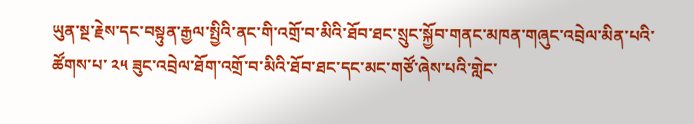ཡུན་སྔ་རྗེས་དང་བསྟུན་རྒྱལ་སྤྱིའི་ནང་གི་འགྲོ་བ་མིའི་ཐོབ་ཐང་སྲུང་སྐྱོབ་གནང་མཁན་གཞུང་འབྲེལ་མིན་པའི་ཚོགས་པ་ ༢༥ ཟུང་འབྲེལ་ཐོག་འགྲོ་བ་མིའི་ཐོབ་ཐང་དང་མང་གཙོ་ཞེས་པའི་གླེང་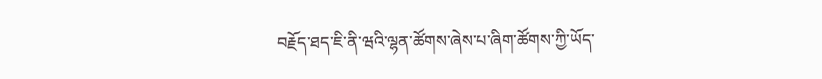བརྗོད་ཐད་ཇི་ནི་ཝའི་ལྷན་ཚོགས་ཞེས་པ་ཞིག་ཚོགས་ཀྱི་ཡོད་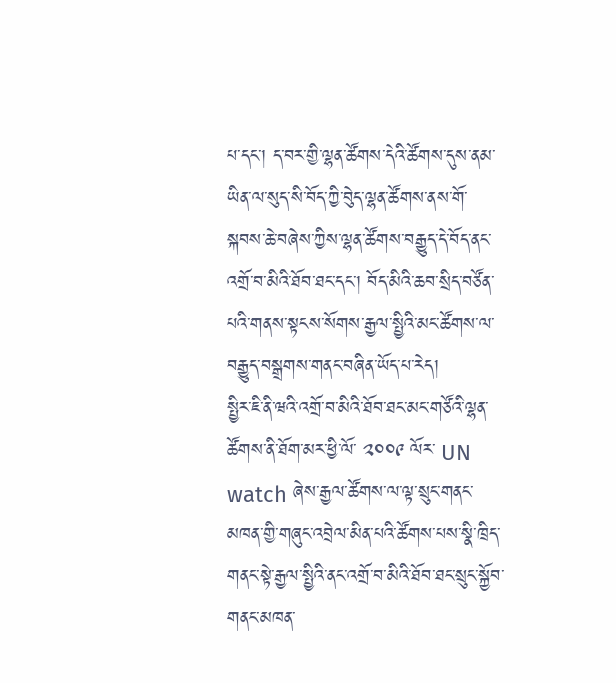པ་དང་། ད་བར་གྱི་ལྷན་ཚོགས་དེའི་ཚོགས་དུས་ནམ་ཡིན་ལ་སུད་སི་བོད་ཀྱི་བེུད་ལྷན་ཚོགས་ནས་གོ་སྐབས་ཆེ་བཞེས་ཀྱིས་ལྷན་ཚོགས་བརྒྱུད་དེ་བོད་ནང་འགྲོ་བ་མིའི་ཐོབ་ཐང་དང་། བོད་མིའི་ཆབ་སྲིད་བཙོན་པའི་གནས་སྟངས་སོགས་རྒྱལ་སྤྱིའི་མང་ཚོགས་ལ་བརྒྱུད་བསྒྲགས་གནང་བཞིན་ཡོད་པ་རེད།
སྤྱིར་ཇི་ནི་ཝའི་འགྲོ་བ་མིའི་ཐོབ་ཐང་མང་གཙོའི་ལྷན་ཚོགས་ནི་ཐོག་མར་ཕྱི་ལོ་ ༢༠༠༩ ལོར་ UN watch ཞེས་རྒྱལ་ཚོགས་ལ་ལྟ་སྲུང་གནང་མཁན་གྱི་གཞུང་འབྲེལ་མིན་པའི་ཚོགས་པས་སྣི་ཁྲིད་གནང་སྟེ་རྒྱལ་སྤྱིའི་ནང་འགྲོ་བ་མིའི་ཐོབ་ཐང་སྲུང་སྐྱོབ་གནང་མཁན་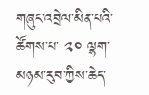གཞུང་འབྲེལ་མིན་པའི་ཚོགས་པ་ ༢༠ ལྷག་མཉམ་རུབ་ཀྱིས་ཆེད་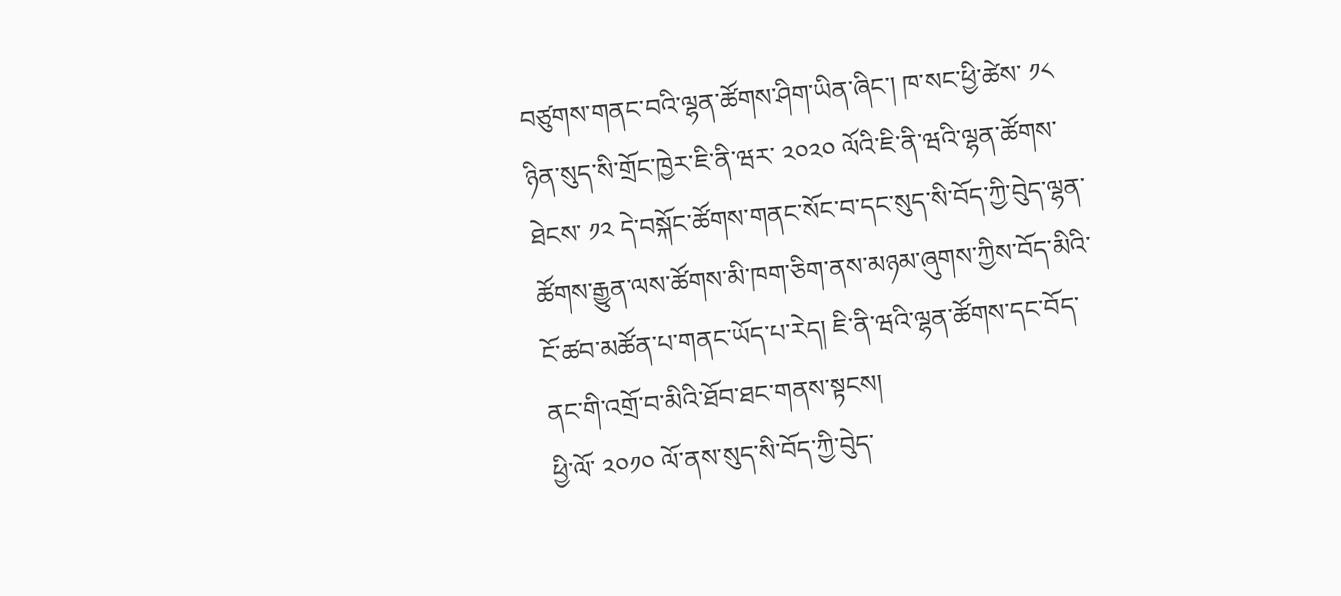བཙུགས་གནང་བའི་ལྷན་ཚོགས་ཤིག་ཡིན་ཞིང་། ཁ་སང་ཕྱི་ཚེས་ ༡༨ ཉིན་སུད་སི་གྲོང་ཁྱེར་ཇི་ནི་ཝར་ ༢༠༢༠ ལོའི་ཇི་ནི་ཝའི་ལྷན་ཚོགས་ཐེངས་ ༡༢ དེ་བསྐོང་ཚོགས་གནང་སོང་བ་དང་སུད་སི་བོད་ཀྱི་བེུད་ལྷན་ཚོགས་རྒྱུན་ལས་ཚོགས་མི་ཁག་ཅིག་ནས་མཉམ་ཞུགས་ཀྱིས་བོད་མིའི་ངོ་ཚབ་མཚོན་པ་གནང་ཡོད་པ་རེད། ཇི་ནི་ཝའི་ལྷན་ཚོགས་དང་བོད་ནང་གི་འགྲོ་བ་མིའི་ཐོབ་ཐང་གནས་སྟངས།
ཕྱི་ལོ་ ༢༠༡༠ ལོ་ནས་སུད་སི་བོད་ཀྱི་བེུད་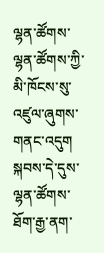ལྷན་ཚོགས་ལྷན་ཚོགས་ཀྱི་མི་ཁོངས་སུ་འཛུལ་ཞུགས་གནང་འདུག  སྐབས་དེ་དུས་ལྷན་ཚོགས་ཐོག་རྒྱ་ནག་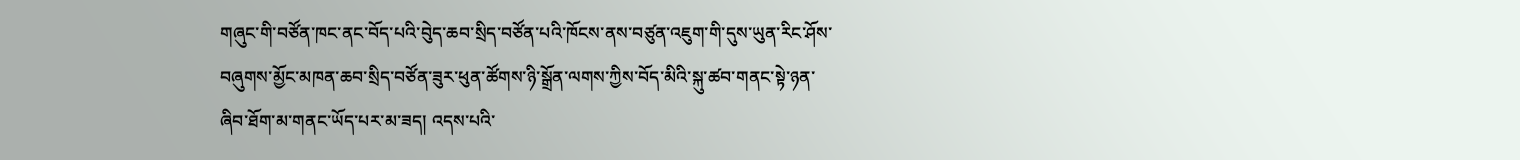གཞུང་གི་བཙོན་ཁང་ནང་བོད་པའི་བེུད་ཆབ་སྲིད་བཙོན་པའི་ཁོངས་ནས་བཙུན་འཇུག་གི་དུས་ཡུན་རིང་ཤོས་བཞུགས་མྱོང་མཁན་ཆབ་སྲིད་བཙོན་ཟུར་ཕུན་ཚོགས་ཉི་སྒྲོན་ལགས་ཀྱིས་བོད་མིའི་སྐུ་ཚབ་གནང་སྟེ་ཉན་ཞིབ་ཐོག་མ་གནང་ཡོད་པར་མ་ཟད། འདས་པའི་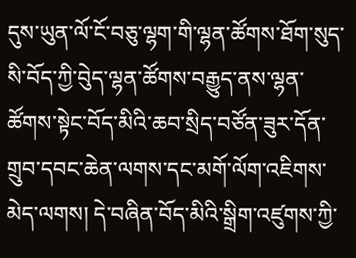དུས་ཡུན་ལོ་ངོ་བཅུ་ལྷག་གི་ལྷན་ཚོགས་ཐོག་སུད་སི་བོད་ཀྱི་བེུད་ལྷན་ཚོགས་བརྒྱུད་ནས་ལྷན་ཚོགས་སྟེང་བོད་མིའི་ཆབ་སྲིད་བཙོན་ཟུར་དོན་གྲུབ་དབང་ཆེན་ལགས་དང་མགོ་ལོག་འཇིགས་མེད་ལགས། དེ་བཞིན་བོད་མིའི་སྒྲིག་འཛུགས་ཀྱི་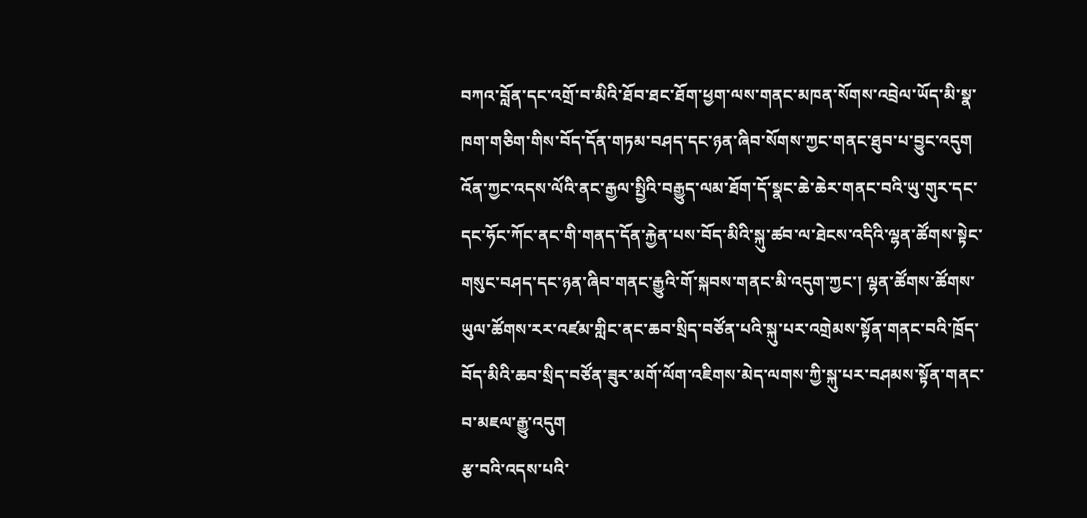བཀའ་བློན་དང་འགྲོ་བ་མིའི་ཐོབ་ཐང་ཐོག་ཕྱག་ལས་གནང་མཁན་སོགས་འབྲེལ་ཡོད་མི་སྣ་ཁག་གཅིག་གིས་བོད་དོན་གཏམ་བཤད་དང་ཉན་ཞིབ་སོགས་ཀྱང་གནང་ཐུབ་པ་བྱུང་འདུག
འོན་ཀྱང་འདས་ལོའི་ནང་རྒྱལ་སྤྱིའི་བརྒྱུད་ལམ་ཐོག་དོ་སྣང་ཆེ་ཆེར་གནང་བའི་ཡུ་གུར་དང་དང་ཧོང་ཀོང་ནང་གི་གནད་དོན་རྐྱེན་པས་བོད་མིའི་སྐུ་ཚབ་ལ་ཐེངས་འདིའི་ལྷན་ཚོགས་སྟེང་གསུང་བཤད་དང་ཉན་ཞིབ་གནང་རྒྱུའི་གོ་སྐབས་གནང་མི་འདུག་ཀྱང་། ལྷན་ཚོགས་ཚོགས་ཡུལ་ཚོགས་རར་འཛམ་གླིང་ནང་ཆབ་སྲིད་བཙོན་པའི་སྐུ་པར་འགྲེམས་སྟོན་གནང་བའི་ཁྲོད་བོད་མིའི་ཆབ་སྲིད་བཙོན་ཟུར་མགོ་ལོག་འཇིགས་མེད་ལགས་ཀྱི་སྐུ་པར་བཤམས་སྟོན་གནང་བ་མཇལ་རྒྱུ་འདུག
རྩ་བའི་འདས་པའི་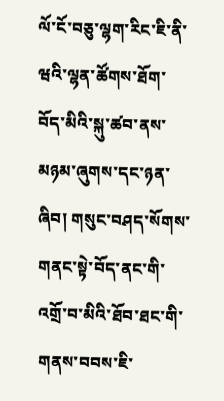ལོ་ངོ་བཅུ་ལྷག་རིང་ཇི་ནི་ཝའི་ལྷན་ཚོགས་ཐོག་བོད་མིའི་སྐུ་ཚབ་ནས་མཉམ་ཞུགས་དང་ཉན་ཞིབ། གསུང་བཤད་སོགས་གནང་སྟེ་བོད་ནང་གི་འགྲོ་བ་མིའི་ཐོབ་ཐང་གི་གནས་བབས་ཇི་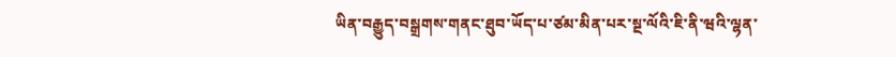ཡིན་བརྒྱུད་བསྒྲགས་གནང་ཐུབ་ཡོད་པ་ཙམ་མིན་པར་སྔ་ལོའི་ཇི་ནི་ཝའི་ལྷན་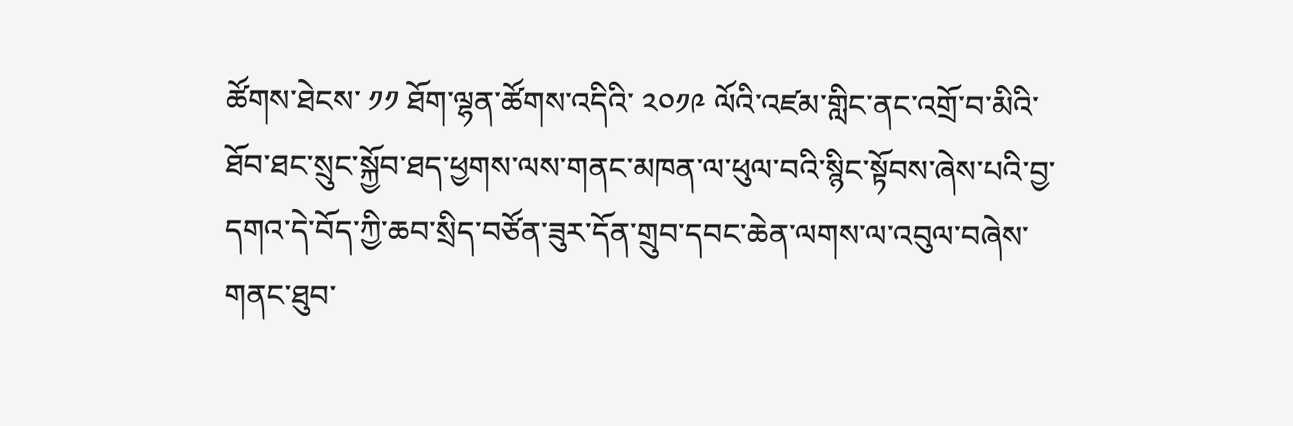ཚོགས་ཐེངས་ ༡༡ ཐོག་ལྷན་ཚོགས་འདིའི་ ༢༠༡༩ ལོའི་འཛམ་གླིང་ནང་འགྲོ་བ་མིའི་ཐོབ་ཐང་སྲུང་སྐྱོབ་ཐད་ཕྱགས་ལས་གནང་མཁན་ལ་ཕུལ་བའི་སྙིང་སྟོབས་ཞེས་པའི་བྱ་དགའ་དེ་བོད་ཀྱི་ཆབ་སྲིད་བཙོན་ཟུར་དོན་གྲུབ་དབང་ཆེན་ལགས་ལ་འབུལ་བཞེས་གནང་ཐུབ་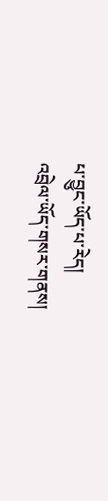པ་བྱུང་ཡོད་པ་རེད།
འབྲེལ་ཡོད་གསར་གནས།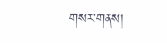གསར་གནས།